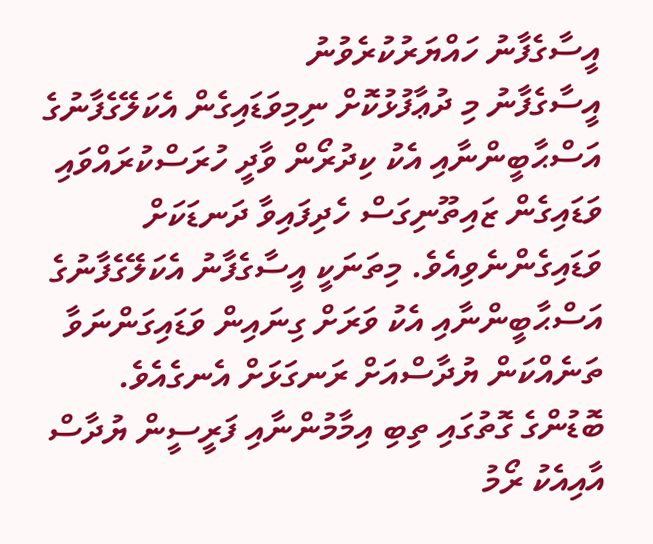އީސާގެފާނު ހައްޔަރުކުރެވުނު
އީސާގެފާނު މި ދުޢާފުޅުކޮށް ނިމިވަޑައިގެން އެކަލޭގެފާނުގެ އަސްޙާބީންނާއި އެކު ކިދުރޯން ވާދީ ހުރަސްކުރައްވައި ވަޑައިގެން ޒައިތޫނިގަސް ހެދިފައިވާ ދަނޑަކަށް ވަޑައިގެންނެވިއެވެ. މިތަނަކީ އީސާގެފާނު އެކަލޭގެފާނުގެ އަސްޙާބީންނާއި އެކު ވަރަށް ގިނައިން ވަޑައިގަންނަވާ ތަނެއްކަން ޔުދާސްއަށް ރަނގަޅަށް އެނގެއެވެ. ބޮޑުންގެ ގޮތުގައި ތިބި އިމާމުންނާއި ފަރީސީން ޔުދާސް އާއިއެކު ރޯމު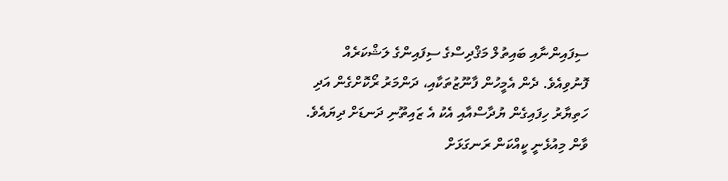ސިފައިންނާއި ބައިތުލް މަޤްދިސްގެ ސިފައިންގެ ލަޝްކަރެއް ފޮނުވިއެވެ. ދެން އެމީހުން ފާނޫޒުތަކާއި، ދަންމަރު ރޯކޮށްގެން އަދި ހަތިޔާރު ހިފައިގެން ޔުދާސްއާއި އެކު އެ ޒައިތޫނި ދަނޑަށް ދިޔައެވެ.
ވާން މިއުޅެނީ ކީއްކަން ރަނގަޅަށް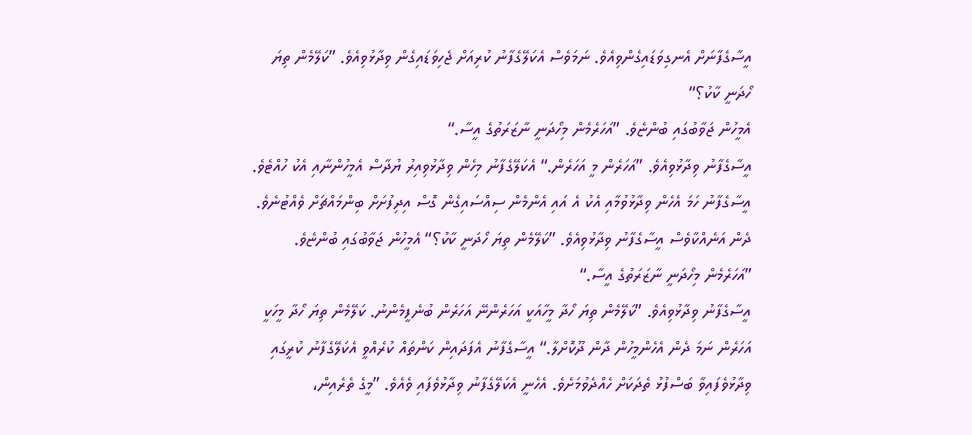އީސާގެފާނަށް އެނގިވަޑައިގެންވިއެވެ. ނަމަވެސް އެކަލޭގެފާނު ކުރިއަށް ޖެހިވަޑައިގެން ވިދާޅުވިއެވެ. ”ކަލޭމެން ތިޔަ ހޯދަނީ ކާކު؟“
އެމީހުން ޖަވާބުގައި ބުންޏެވެ. ”އަހަރެމެން މިހޯދަނީ ނާޒަރަތުގެ އީސާ.“
އީސާގެފާނު ވިދާޅުވިއެވެ. ”އަހަރެން މީ އަހަރެން.“ އެކަލޭގެފާނު މިހެން ވިދާޅުވިއިރު ޔުދާސް އެމީހުންނާއި އެކު ހުއްޓެވެ. އީސާގެފާނު ހަމަ އެހެން ވިދާޅުވުމާއި އެކު އެ އައި އެންމެން ސިއްސައިގެން ގޮސް އިދިފުށަށް ބިންމައްޗަށް ވެއްޓުނެވެ. ދެން އަނެއްކާވެސް އީސާގެފާނު ވިދާޅުވިއެވެ. ”ކަލޭމެން ތިޔަ ހޯދަނީ ކާކު؟“ އެމީހުން ޖަވާބުގައި ބުންޏެވެ. ”އަހަރެމެން މިހޯދަނީ ނާޒަރަތުގެ އީސާ.“
އީސާގެފާނު ވިދާޅުވިއެވެ. ”ކަލޭމެން ތިޔަ ހޯދާ މީހާއަކީ އަހަރެންނޭ އަހަރެން ބުނެފީމެންނު. ކަލޭމެން ތިޔަ ހޯދާ މީހަކީ އަހަރެން ނަމަ ދެން އެހެންމީހުން ދާން ދޫކޮށްލާ.“ އީސާގެފާނު އެފަދައިން ކަންތައް ކުރެއްވީ އެކަލޭގެފާނު ކުރީގައި ވިދާޅުވެފައިވާ ބަސްފުޅު ތެދަކަށް ހެއްދެވުމަށެވެ. އެހެނީ އެކަލޭގެފާނު ވިދާޅުވެފައި ވެއެވެ. ”މީގެ ތެރެއިން،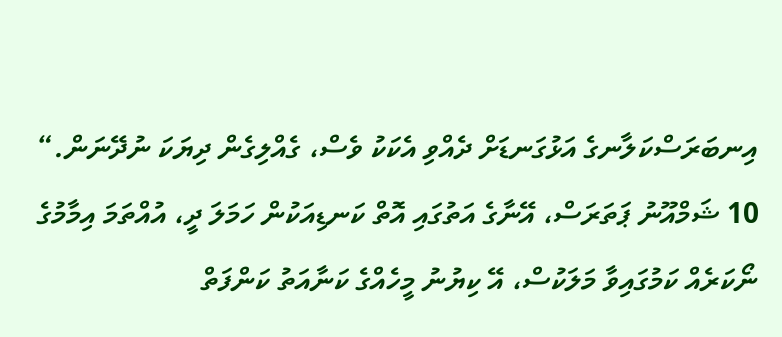އިނބަރަސްކަލާނގެ އަޅުގަނޑަށް ދެއްވި އެކަކު ވެސް، ގެއްލިގެން ދިޔަކަ ނުދޭނަން.“
10 ޝަމްއޫނު ޕަތަރަސް، އޭނާގެ އަތުގައި އޮތް ކަނޑިއަކުން ހަމަލަ ދީ، އުއްތަމަ އިމާމުގެ ނޯކަރެއް ކަމުގައިވާ މަލަކުސް، އޭ ކިޔުނު މީހެއްގެ ކަނާއަތު ކަންފަތް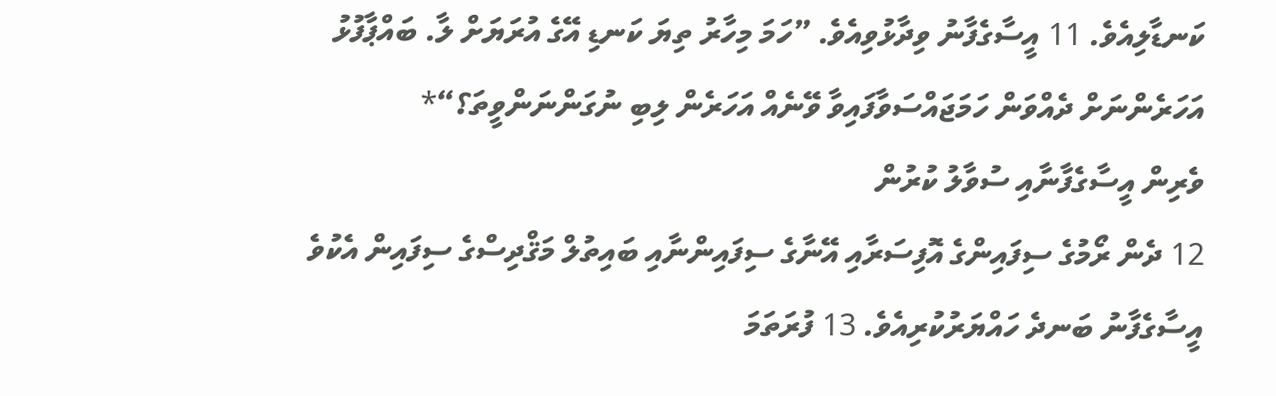ކަނޑާލިއެވެ. 11 އީސާގެފާނު ވިދާޅުވިއެވެ. ”ހަމަ މިހާރު ތިޔަ ކަނޑި އޭގެ އުރަޔަށް ލާ. ބައްޕާފުޅު އަހަރެންނަށް ދެއްވަން ހަމަޖައްސަވާފައިވާ ވޭނެއް އަހަރެން ލިބި ނުގަންނަންވީތަ؟“*
ވެރިން އީސާގެފާނާއި ސުވާލު ކުރުން
12 ދެން ރޯމުގެ ސިފައިންގެ އޮފިސަރާއި އޭނާގެ ސިފައިންނާއި ބައިތުލް މަޤްދިސްގެ ސިފައިން އެކުވެ އީސާގެފާނު ބަނދެ ހައްޔަރުކުރިއެވެ. 13 ފުރަތަމަ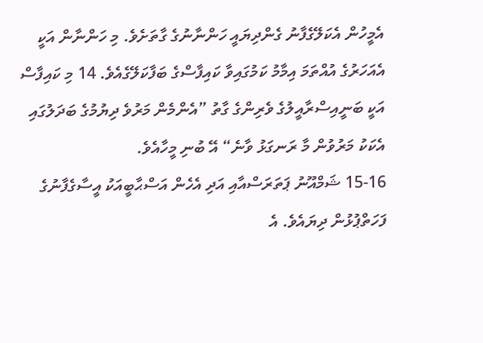އެމީހުން އެކަލޭގެފާނު ގެންދިޔައީ ހަންނާނުގެ ގާތަށެވެ. މި ހަންނާން އަކީ އެއަހަރުގެ އުއްތަމަ އިމާމު ކަމުގައިވާ ކައިފާސްގެ ބަފާކަލޭގެއެވެ. 14 މި ކައިފާސް އަކީ ބަނީއިސްރާއީލުގެ ވެރިންގެ ގާތު ”އެންމެން މަރުވެ ދިޔުމުގެ ބަދަލުގައި އެކަކު މަރުވުން މާ ރަނގަޅު ވާނެ“ އޭ ބުނި މީހާއެވެ.
15-16 ޝަމްއޫނު ޕަތަރަސްއާއި އަދި އެހެން އަސްޙާބީއަކު އީސާގެފާނުގެ ފަހަތްޕުޅުން ދިޔައެވެ. އެ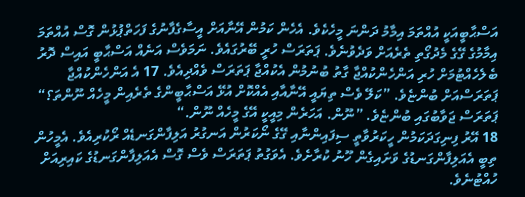އަސްޙާބީއަކީ އުއްތަމަ އިމާމު ދަންނަ މީހެކެވެ. އެހެން ކަމުން އޭނާއަށް އީސާގެފާނުގެ ފަހަތްޕުޅުން ގޮސް އުއްތަމަ އިމާމުގެ ގޭގެ މެދުގޯތި ތެރެއަށް ވަދެވުނެވެ. ޕަތަރަސް ހުރީ ބޭރުގައެވެ. ނަމަވެސް އަނެއް އަސްޙާބީ އައިސް ދޮރު ބެލެހެއްޓުމަށް ހުރި އަންހެންކުއްޖާ ގާތު ބުނުމުން އެކުއްޖާ ޕަތަރަސް ވެއްދިއެވެ. 17 އެ އަންހެންކުއްޖާ ޕަތަރަސްއަށް ބުންޏެވެ. ”ކަލޭ ވެސް ތިޔައީ އޭނާއާއި އެއްކޮށް އުޅޭ އަސްޙާބީންގެ ތެރެއިން މީހެއް ނޫންތަ؟“
ޕަތަރަސް ޖަވާބުގައި ބުންޏެވެ. ”ނޫން. އަހަރެން މިއީކީ އޭގެ މީހެއް ނޫން.“
18 އޭރު ފިނިގަދަކަމުން ހީކަރުވާތީ ސިފައިންނާއި ގޭގެ ނޯކަރުން އަނގުރު އަލިފާންގަނޑެއް ރޯކުރިއެވެ. އެމީހުން ތިބީ އެއަލިފާންގަނޑުގެ ވަށައިގެން ހޫނު ކުރާށެވެ. އެވަގުތު ޕަތަރަސް ވެސް ގޮސް އެއަލިފާންގަނޑުގެ ކައިރިއަށް ހުއްޓުނެވެ.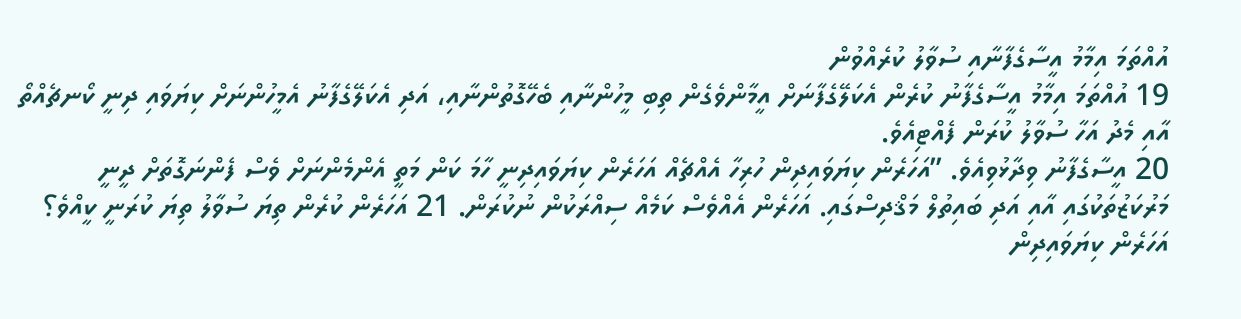އުއްތަމަ އިމާމު އީސާގެފާނާއި ސުވާލު ކުރެއްވުން
19 އުއްތަމަ އިމާމު އީސާގެފާނު ކުރެން އެކަލޭގެފާނަށް އީމާންވެގެން ތިބި މީހުންނާއި ބެހޭގޮތުންނާއި، އަދި އެކަލޭގެފާނު އެމީހުންނަށް ކިޔަވައި ދިނީ ކޯނޗެއްތޯ އާއި މެދު އަހާ ސުވާލު ކުރަން ފެއްޓިއެވެ.
20 އީސާގެފާނު ވިދާޅުވިއެވެ. ”އަހަރެން ކިޔަވައިދިން ހުރިހާ އެއްޗެއް އަހަރެން ކިޔަވައިދިނީ ހާމަ ކަން މަތީ އެންމެންނަށް ވެސް ފެންނަގޮތަށް ދީނީ މަރުކަޒުތަކުގައި އާއި އަދި ބައިތުލް މަޤްދިސްގައި. އަހަރެން އެއްވެސް ކަމެއް ސިއްރަކުން ނުކުރަން. 21 އަހަރެން ކުރެން ތިޔަ ސުވާލު ތިޔަ ކުރަނީ ކީއްވެ؟ އަހަރެން ކިޔަވައިދިން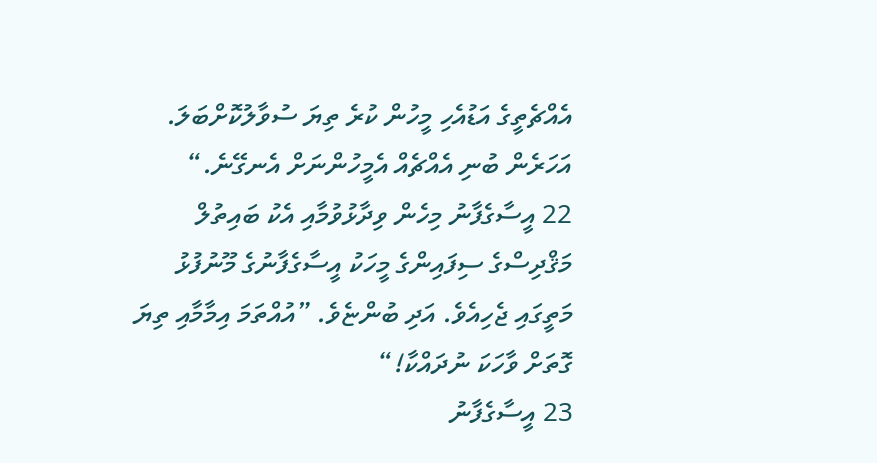އެއްޗެތީގެ އަޑުއެހި މީހުން ކުރެ ތިޔަ ސުވާލުކޮށްބަލަ. އަހަރެން ބުނި އެއްޗެއް އެމީހުންނަށް އެނގޭނެ.“
22 އީސާގެފާނު މިހެން ވިދާޅުވުމާއި އެކު ބައިތުލް މަޤްދިސްގެ ސިފައިންގެ މީހަކު އީސާގެފާނުގެ މޫނުފުޅު މަތީގައި ޖެހިއެވެ. އަދި ބުންޏެވެ. ”އުއްތަމަ އިމާމާއި ތިޔަ ގޮތަށް ވާހަކަ ނުދައްކާ!“
23 އީސާގެފާނު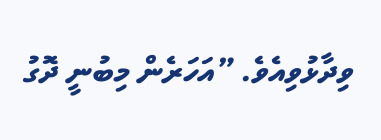ވިދާޅުވިއެވެ. ”އަހަރެން މިބުނީ ދޮގު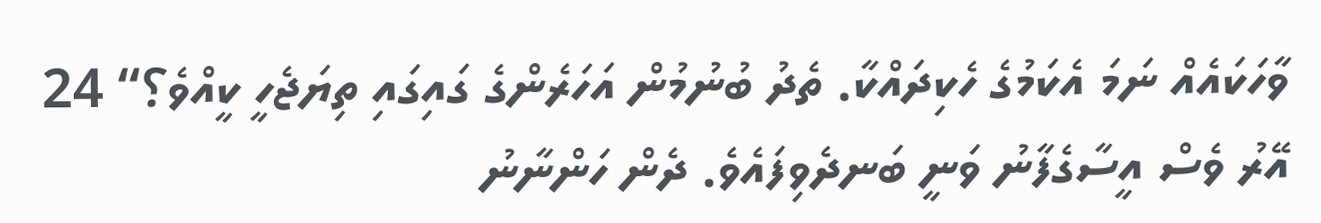ވާހަކައެއް ނަމަ އެކަމުގެ ހެކިދައްކާ. ތެދު ބުނުމުން އަހަރެންގެ ގައިގައި ތިޔަޖެހީ ކީއްވެ؟“ 24 އޭރު ވެސް އީސާގެފާނު ވަނީ ބަނދެވިފައެވެ. ދެން ހަންނާނު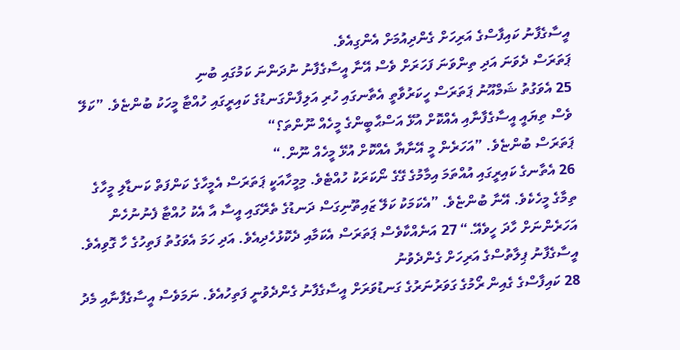އީސާގެފާނު ކައިފާސްގެ އަރިހަށް ގެންދިއުމަށް އެންގިއެވެ.
ޕަތަރަސް ދެވަނަ އަދި ތިންވަނަ ފަހަރަށް ވެސް އޭނާ އީސާގެފާނު ނުދަންނަ ކަމުގައި ބުނި
25 އެވަގުތު ޝަމްއޫނު ޕަތަރަސް ހީކަރުވާތީ އެތާނގައި ހުރި އަލިފާންގަނޑުގެ ކައިރީގައި ހުއްޓާ މީހަކު ބުންޏެވެ. ”ކަލޭ ވެސް ތިޔައީ އީސާގެފާނާއި އެއްކޮށް އުޅޭ އަސްޙާބީންގެ މީހެއް ނޫންތަ؟“
ޕަތަރަސް ބުންޏެވެ. ”އަހަރެން މީ އޭނާޔާ އެއްކޮށް އުޅޭ މީހެއް ނޫން.“
26 އެތާނގެ ކައިރީގައި އުއްތަމަ އިމާމުގެ ގޭގެ ނޯކަރަކު ހުއްޓެވެ. މިމީހާއަކީ ޕަތަރަސް އެމީހާގެ ކަންފަތް ކަނޑާލި މީހާގެ ތިމާގެ މީހެކެވެ. އޭނާ ބުންޏެވެ. ”އެކަމަކު ކަލޭ ޒައިތޫނިގަސް ދަނޑުގެ ތެރޭގައި އީސާ އާ އެކު ހުއްޓާ ފެނުނުހެން އަހަރެންނަށް ހާދަ ހީވެއޭ.“ 27 އަނެއްކާވެސް ޕަތަރަސް އެކަމާއި ދެކޮޅުހެދިއެވެ. އަދި ހަމަ އެވަގުތު ފަތިހުގެ ހާ ގޮވިއެވެ.
އީސާގެފާނު ޕިލާތުސްގެ އަރިހަށް ގެންދެވުނު
28 ކައިފާސްގެ ގެއިން ރޯމުގެ ގަވަރުނަރުގެ ގަނޑުވަރަށް އީސާގެފާނު ގެންދެވުނީ ފަތިހުއެވެ. ނަމަވެސް އީސާގެފާނާއި މެދު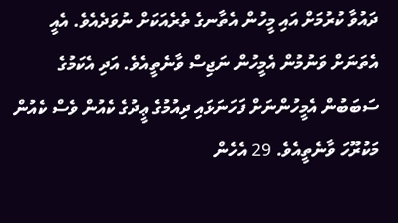ދައުވާ ކުރުމަށް އައި މީހުން އެތާނގެ ތެރެއަކަށް ނުވަދެއެވެ. އެއީ އެތަނަށް ވަނުމުން އެމީހުން ނަޖިސް ވާނެތީއެވެ. އަދި އެކަމުގެ ސަބަބުން އެމީހުންނަށް ފަހަނަޅައި ދިއުމުގެ ޢީދުގެ ކެއުން ވެސް ކެއުން މަކުރޫހަ ވާނެތީއެވެ. 29 އެހެން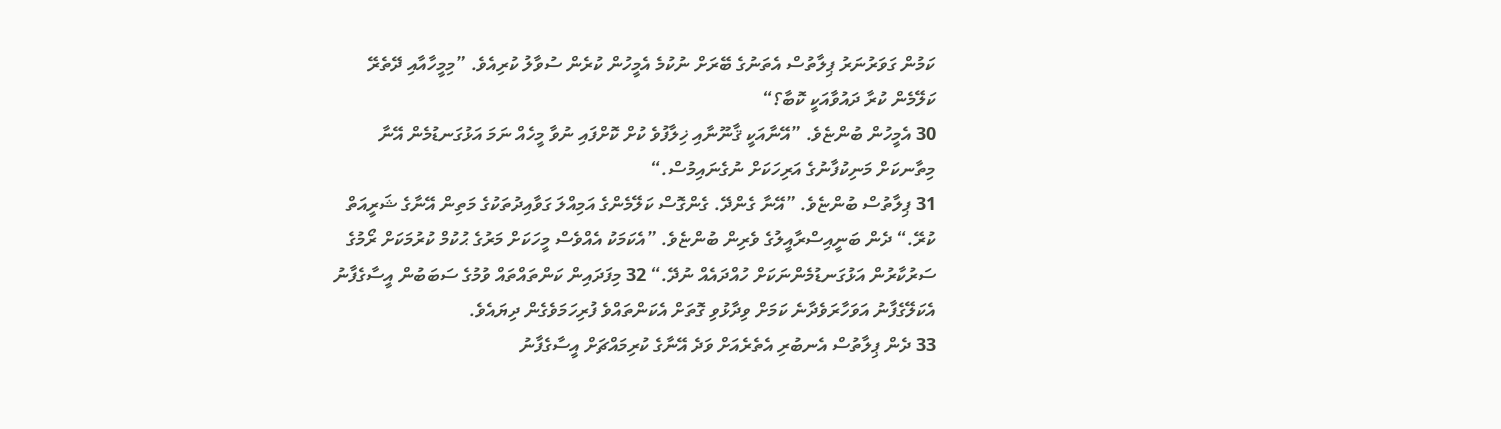ކަމުން ގަވަރުނަރު ޕިލާތުސް އެތަނުގެ ބޭރަށް ނުކުމެ އެމީހުން ކުރެން ސުވާލު ކުރިއެވެ. ”މިމީހާއާއި ދޭތެރޭ ކަލޭމެން ކުރާ ދައުވާއަކީ ކޮބާ؟“
30 އެމީހުން ބުންޏެވެ. ”އޭނާއަކީ ޤާނޫނާއި ޚިލާފުވެ ކުށް ކޮށްފައި ނުވާ މީހެއް ނަމަ އަޅުގަނޑުމެން އޭނާ މިތާނކަށް މަނިކުފާނުގެ އަރިހަކަށް ނުގެނައިމުސް.“
31 ޕިލާތުސް ބުންޏެވެ. ”އޭނާ ގެންދޭ. ގެންގޮސް ކަލޭމެންގެ އަމިއްލަ ގަވާއިދުތަކުގެ މަތިން އޭނާގެ ޝަރީއަތް ކުރޭ.“ ދެން ބަނީއިސްރާއީލުގެ ވެރިން ބުންޏެވެ. ”އެކަމަކު އެއްވެސް މީހަކަށް މަރުގެ ޙުކުމް ކުރުމަކަށް ރޯމުގެ ސަރުކާރުން އަޅުގަނޑުމެންނަކަށް ހުއްދައެއް ނުދޭ.“ 32 މިފަދައިން ކަންތައްތައް ވުމުގެ ސަބަބުން އީސާގެފާނު އެކަލޭގެފާނު އަވަހާރަވެދާނެ ކަމަށް ވިދާޅުވި ގޮތަށް އެކަންތައްވެ ފުރިހަމަވެގެން ދިޔައެވެ.
33 ދެން ޕިލާތުސް އެނބުރި އެތެރެއަށް ވަދެ އޭނާގެ ކުރިމައްޗަށް އީސާގެފާނު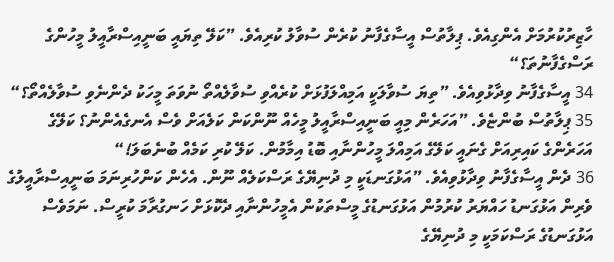ހާޒިރުކުރުމަށް އެންގިއެވެ. ޕިލާތުސް އީސާގެފާނު ކުރެން ސުވާލު ކުރިއެވެ. ”ކަލޭ ތިޔައީ ބަނީއިސްރާއީލު މީހުންގެ ރަސްގެފާނުތަ؟“
34 އީސާގެފާނު ވިދާޅުވިއެވެ. ”ތިޔަ ސުވާލަކީ އަމިއްލަފުޅަށް ކުރެއްވި ސުވާލެއްތޯ ނުވަތަ މީހަކު ދެންނެވި ސުވާލެއްތޯ؟“
35 ޕިލާތުސް ބުންޏެވެ. ”އަހަރެން މިއީ ބަނީއިސްރާއީލު މީހެއް ނޫންކަން ކަލެއަށް ވެސް އެނގެއެންނު؟ ކަލޭގެ އަހަރެންގެ ކައިރިއަށް ގެނައީ ކަލޭގެ އަމިއްލަ މީހުންނާއި ބޮޑު އިމާމުން. ކަލޭ ކުރި ކަމެއް ބުނެބަލަ!“
36 ދެން އީސާގެފާނު ވިދާޅުވިއެވެ. ”އަޅުގަނޑަކީ މި ދުނިޔޭގެ ރަސްކަލެއް ނޫން. އެހެން ކަންހުރިނަމަ ބަނީއިސްރާއީލުގެ ވެރިން އަޅުގަނޑު ހައްޔަރު ކުރުމުން އަޅުގަނޑުގެ މީސްތަކުން އެމީހުންނާއި ދެކޮޅަށް ހަނގުރާމަ ކުރީސް. ނަމަވެސް އަޅުގަނޑުގެ ރަސްކަމަކީ މި ދުނިޔޭގެ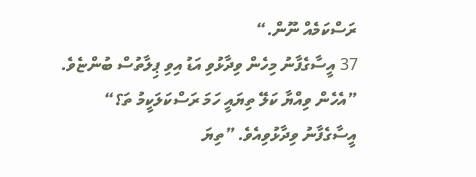ރަސްކަމެއް ނޫން.“
37 އީސާގެފާނު މިހެން ވިދާޅުވި އަޑު އިވި ޕިލާތުސް ބުންޏެވެ. ”އެހެން ވިއްޔާ ކަލޭ ތިޔައީ ހަމަ ރަސްކަލަކީމު ތަ؟“
އީސާގެފާނު ވިދާޅުވިއެވެ. ”ތިޔަ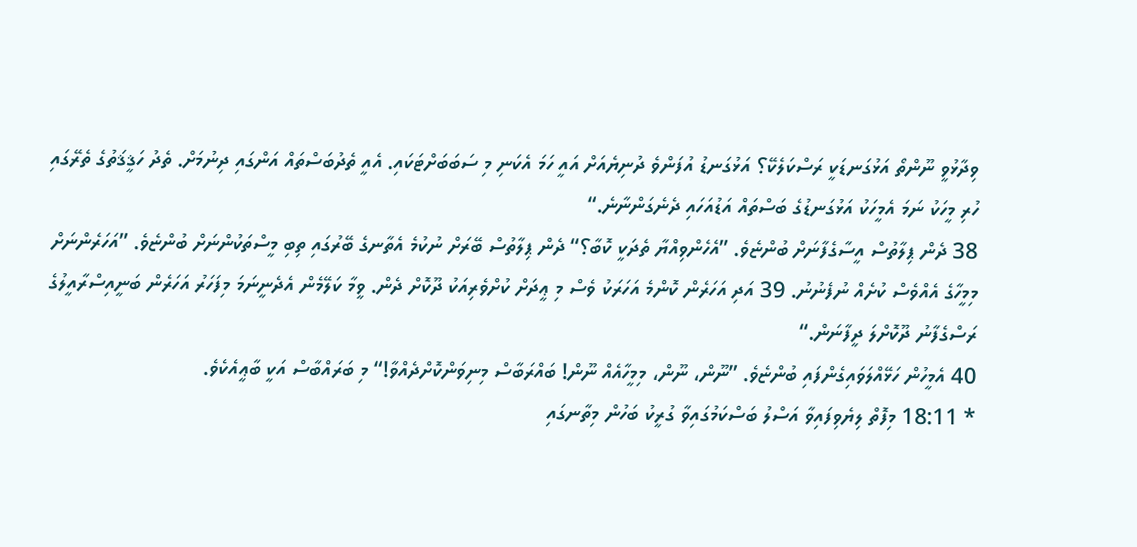ވިދާޅުވީ ނޫންތޯ އަޅުގަނޑަކީ ރަސްކަލެކޭ؟ އަޅުގަނޑު އުފަންވެ ދުނިޔެއަށް އައީ ހަމަ އެކަނި މި ސަބަބަށްޓަކައި. އެއީ ތެދުބަސްތައް އަންގައި ދިނުމަށް. ތެދު ހަޤީޤަތުގެ ތެރޭގައި ހުރި މީހަކު ނަމަ އެމީހަކު އަޅުގަނޑުގެ ބަސްތައް އަޑުއަހައި ދެނެގަންނާނެ.“
38 ދެން ޕިލާތުސް އީސާގެފާނަށް ބުންޏެވެ. ”އެހެންވިއްޔާ ތެދަކީ ކޮބާ؟“ ދެން ޕިލާތުސް ބޭރަށް ނުކުމެ އެތާނގެ ބޭރުގައި ތިބި މީސްތަކުންނަށް ބުންޏެވެ. ”އަހަރެންނަށް މިމީހާގެ އެއްވެސް ކުށެއް ނުފެނުނު. 39 އަދި އަހަރެން ކޮންމެ އަހަރަކު ވެސް މި ޢީދަށް ކުށްވެރިއަކު ދޫކޮށް ދެން. ވީމާ ކަލޭމެން އެދެނީނަމަ މިފަހަރު އަހަރެން ބަނީއިސްރާއީލުގެ ރަސްގެފާނު ދޫކޮށްލަ ދީފާނަން.“
40 އެމީހުން ހަޅޭއްލަވައިގެންފައި ބުންޏެވެ. ”ނޫން، ނޫން، މިމީހާއެއް ނޫން! ބައްރަބާސް މިނިވަންކޮށްދެއްވާ!“ މި ބަރައްބާސް އަކީ ބާޢީއެކެވެ.
* 18:11 މިފޮތް ލިޔެވިފައިވާ އަސްލު ބަސްކަމުގައިވާ ގުރީކު ބަހުން މިތާނގައި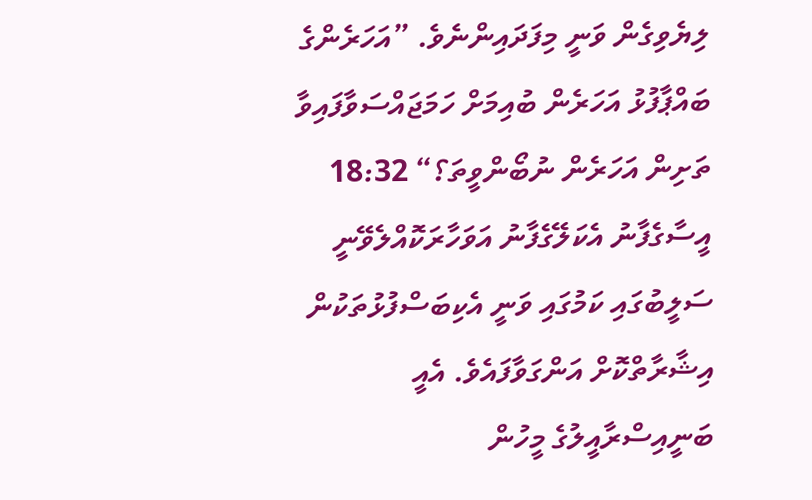ލިޔެވިގެން ވަނީ މިފަދައިންނެވެ. ”އަހަރެންގެ ބައްޕާފުޅު އަހަރެން ބުއިމަށް ހަމަޖައްސަވާފައިވާ ތަށިން އަހަރެން ނުބޯންވީތަ؟“ 18:32 އީސާގެފާނު އެކަލޭގެފާނު އަވަހާރަކޮއްލެވޭނީ ސަލީބުގައި ކަމުގައި ވަނީ އެކިބަސްފުޅުތަކުން އިޝާރާތްކޮށް އަންގަވާފައެވެ. އެއީ ބަނީއިސްރާއީލުގެ މީހުން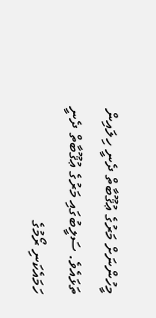މީހުންނަށް މަރުގެ ޢުޤޫބާތް ދެނީ ހިލައިން ތަޅައެވެ. ސަލީބުގައި މަރުގެ ޢުޤޫބާތް ދެނީ ހަމައެކަނި ރޯމުގެ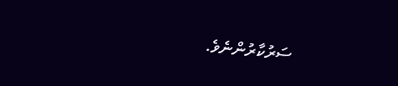ސަރުކާރުންނެވެ.